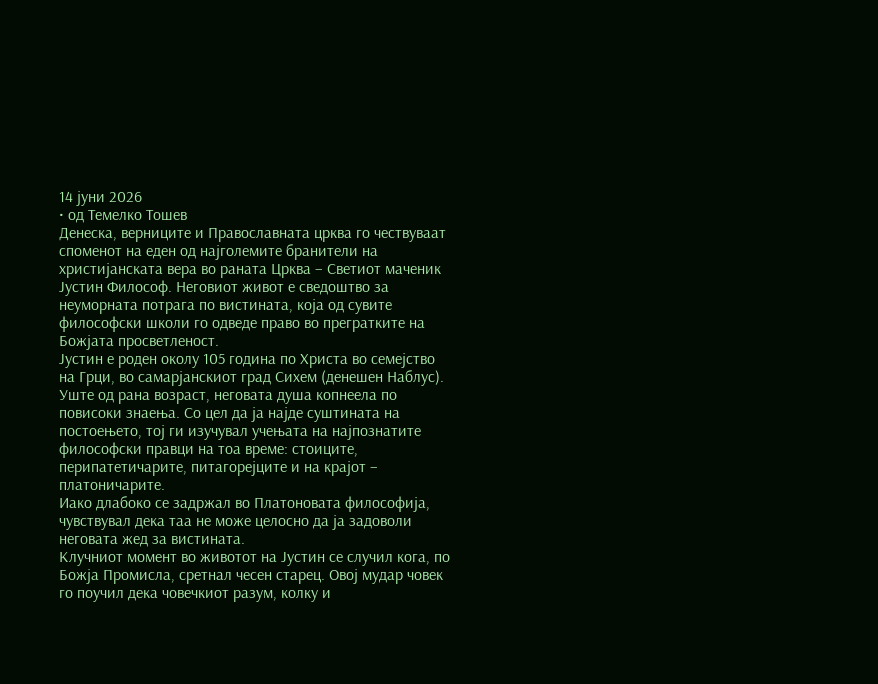14 јуни 2026
• од Темелко Тошев
Денеска, верниците и Православната црква го чествуваат споменот на еден од најголемите бранители на христијанската вера во раната Црква – Светиот маченик Јустин Философ. Неговиот живот е сведоштво за неуморната потрага по вистината, која од сувите философски школи го одведе право во прегратките на Божјата просветленост.
Јустин е роден околу 105 година по Христа во семејство на Грци, во самарјанскиот град Сихем (денешен Наблус). Уште од рана возраст, неговата душа копнеела по повисоки знаења. Со цел да ја најде суштината на постоењето, тој ги изучувал учењата на најпознатите философски правци на тоа време: стоиците, перипатетичарите, питагорејците и на крајот – платоничарите.
Иако длабоко се задржал во Платоновата философија, чувствувал дека таа не може целосно да ја задоволи неговата жед за вистината.
Клучниот момент во животот на Јустин се случил кога, по Божја Промисла, сретнал чесен старец. Овој мудар човек го поучил дека човечкиот разум, колку и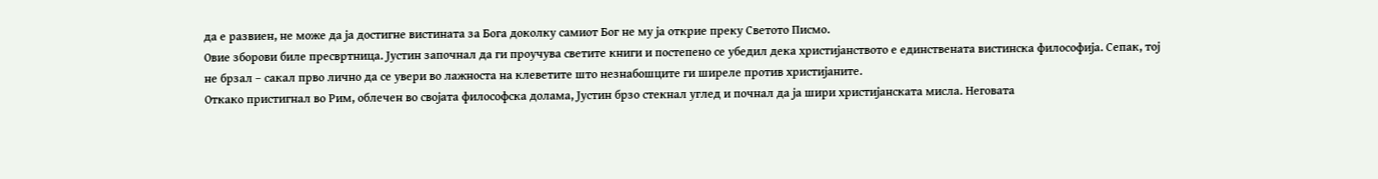да е развиен, не може да ја достигне вистината за Бога доколку самиот Бог не му ја открие преку Светото Писмо.
Овие зборови биле пресвртница. Јустин започнал да ги проучува светите книги и постепено се убедил дека христијанството е единствената вистинска философија. Сепак, тој не брзал – сакал прво лично да се увери во лажноста на клеветите што незнабошците ги ширеле против христијаните.
Откако пристигнал во Рим, облечен во својата философска долама, Јустин брзо стекнал углед и почнал да ја шири христијанската мисла. Неговата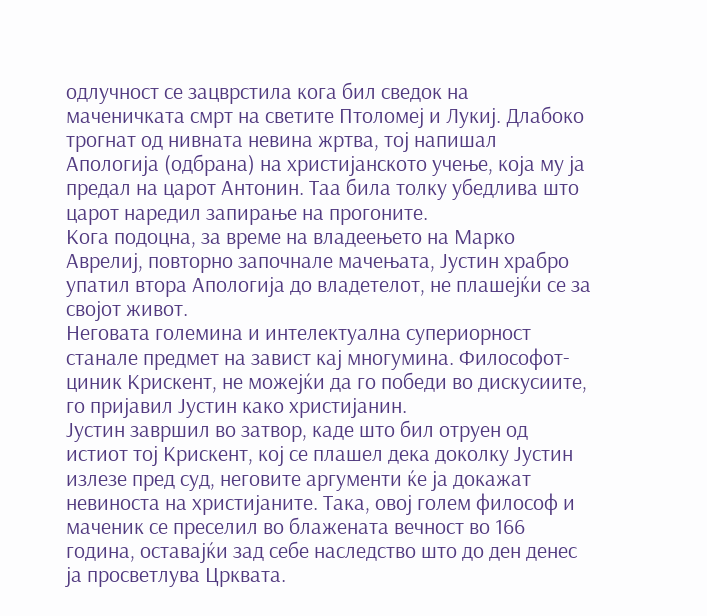одлучност се зацврстила кога бил сведок на маченичката смрт на светите Птоломеј и Лукиј. Длабоко трогнат од нивната невина жртва, тој напишал Апологија (одбрана) на христијанското учење, која му ја предал на царот Антонин. Таа била толку убедлива што царот наредил запирање на прогоните.
Кога подоцна, за време на владеењето на Марко Аврелиј, повторно започнале мачењата, Јустин храбро упатил втора Апологија до владетелот, не плашејќи се за својот живот.
Неговата големина и интелектуална супериорност станале предмет на завист кај многумина. Философот-циник Крискент, не можејќи да го победи во дискусиите, го пријавил Јустин како христијанин.
Јустин завршил во затвор, каде што бил отруен од истиот тој Крискент, кој се плашел дека доколку Јустин излезе пред суд, неговите аргументи ќе ја докажат невиноста на христијаните. Така, овој голем философ и маченик се преселил во блажената вечност во 166 година, оставајќи зад себе наследство што до ден денес ја просветлува Црквата.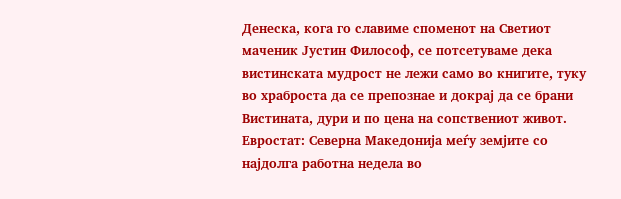Денеска, кога го славиме споменот на Светиот маченик Јустин Философ, се потсетуваме дека вистинската мудрост не лежи само во книгите, туку во храброста да се препознае и докрај да се брани Вистината, дури и по цена на сопствениот живот.
Евростат: Северна Македонија меѓу земјите со најдолга работна недела во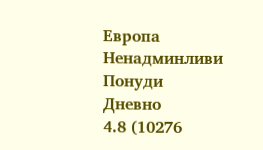Европа
Ненадминливи Понуди Дневно
4.8 (10276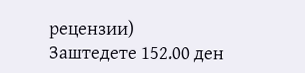рецензии)
Заштедете 152.00 ден